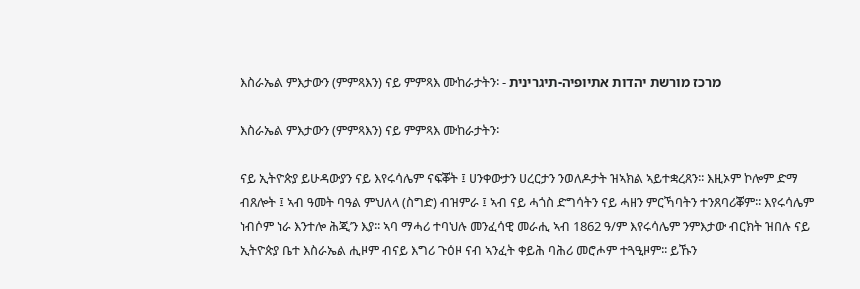እስራኤል ምእታውን (ምምጻእን) ናይ ምምጻእ ሙከራታትን፡ - מרכז מורשת יהדות אתיופיה-תיגרינית

እስራኤል ምእታውን (ምምጻእን) ናይ ምምጻእ ሙከራታትን፡

ናይ ኢትዮጵያ ይሁዳውያን ናይ እየሩሳሌም ናፍቖት ፤ ሀንቀውታን ሀረርታን ንወለዶታት ዝኣክል ኣይተቋረጸን፡፡ እዚኦም ኮሎም ድማ ብጸሎት ፤ ኣብ ዓመት ባዓል ምህለላ (ስግድ) ብዝምራ ፤ ኣብ ናይ ሓጎስ ድግሳትን ናይ ሓዘን ምርኻባትን ተንጸባሪቖም፡፡ እየሩሳሌም ነብሶም ነራ እንተሎ ሕጂ’ን እያ፡፡ ኣባ ማሓሪ ተባህሉ መንፈሳዊ መራሒ ኣብ 1862 ዓ/ም እየሩሳሌም ንምእታው ብርክት ዝበሉ ናይ ኢትዮጵያ ቤተ እስራኤል ሒዞም ብናይ እግሪ ጉዕዞ ናብ ኣንፈት ቀይሕ ባሕሪ መሮሖም ተጓዒዞም፡፡ ይኹን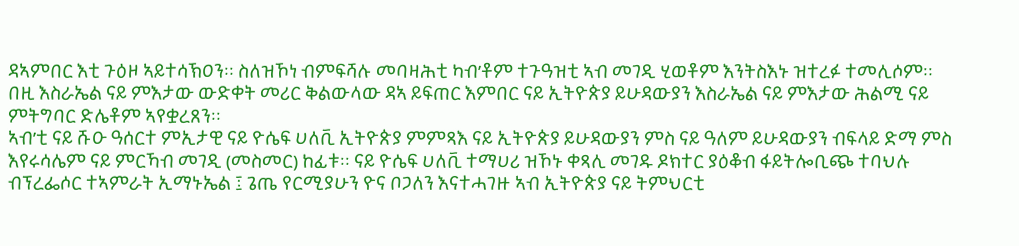ዳኣምበር እቲ ጉዕዞ ኣይተሳኽዐን፡፡ ስለዝኾነ ብምፍሻሉ መባዛሕቲ ካብ’ቶም ተጉዓዝቲ ኣብ መገዲ ሂወቶም እንትስእኑ ዝተረፉ ተመሊሶም፡፡
በዚ እስራኤል ናይ ምእታው ውድቀት መሪር ቅልውላው ዳኣ ይፍጠር እምበር ናይ ኢትዮጵያ ይሁዳውያን እስራኤል ናይ ምእታው ሕልሚ ናይ ምትግባር ድሌቶም ኣየቋረጸን፡፡
ኣብ’ቲ ናይ ሹዑ ዓሰርተ ምኢታዊ ናይ ዮሴፍ ሀለቪ ኢትዮጵያ ምምጻእ ናይ ኢትዮጵያ ይሁዳውያን ምስ ናይ ዓለም ይሁዳውያን ብፍላይ ድማ ምስ እየሩሳሌም ናይ ምርኻብ መገዲ (መስመር) ከፊቱ፡፡ ናይ ዮሴፍ ሀለቪ ተማሀሪ ዝኾኑ ቀጻሊ መገዱ ዶክተር ያዕቆብ ፋይትሎቢጭ ተባህሉ ብፕረፌሶር ተኣምራት ኢማኑኤል ፤ ጌጤ የርሚያሁን ዮና ቦጋለን እናተሓገዙ ኣብ ኢትዮጵያ ናይ ትምህርቲ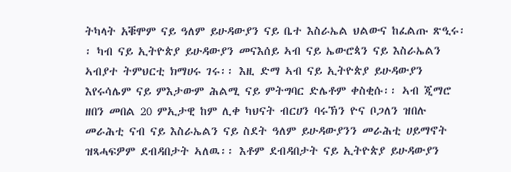ትካላት አቑሞም ናይ ዓለም ይሁዳውያን ናይ ቤተ እስራኤል ህልውና ከፈልጡ ጽዒሩ፡፡ ካብ ናይ ኢትዮጵያ ይሁዳውያን መናእሰይ ኣብ ናይ ኤውሮጳን ናይ እስራኤልን ኣብያተ ትምህርቲ ክማሀሩ ገሩ፡፡ እዚ ድማ ኣብ ናይ ኢትዮጵያ ይሁዳውያን እየሩሳሌም ናይ ምእታውም ሕልሚ ናይ ምትግባር ድሌቶም ቀስቂሱ፡፡ ኣብ ጂማሮ ዘበን መበል 20 ምኢታዊ ከም ሊቀ ካህናት ብርሀን ባሩኽን ዮና ቦጋለን ዝበሉ መራሕቲ ናብ ናይ እስራኤልን ናይ ስደት ዓለም ይሁዳውያንን መራሕቲ ሀይማኖት ዝጻሓፍዎም ደብዳበታት ኣለዉ፡፡ እቶም ደብዳበታት ናይ ኢትዮጵያ ይሁዳውያን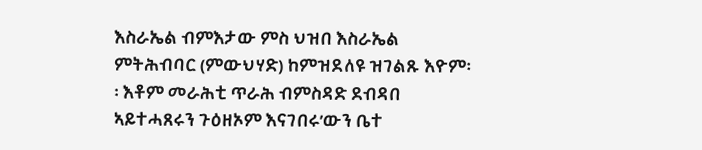እስራኤል ብምእታው ምስ ህዝበ እስራኤል ምትሕብባር (ምውህሃድ) ከምዝደለዩ ዝገልጹ እዮም፡፡ እቶም መራሕቲ ጥራሕ ብምስዳድ ደብዳበ ኣይተሓጸሩን ጉዕዘኦም እናገበሩ’ውን ቤተ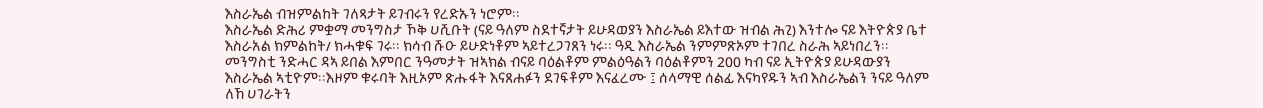እስራኤል ብዝምልከት ገለጻታት ይገብሩን የረድኡን ነሮም፡፡
እስራኤል ድሕሪ ምቋማ መንግስታ ኾቅ ሀሺቡት (ናይ ዓለም ስደተኛታት ይሁዳወያን እስራኤል ይእተው ዝብል ሕጊ) እንተሎ ናይ እትዮጵያ ቤተ እስራአል ክምልከት/ ክሓቁፍ ገሩ፡፡ ክሳብ ሹዑ ይሁድነቶም ኣይተረጋገጸን ነሩ፡፡ ዓዲ እስራኤል ንምምጽኦም ተገበረ ስራሕ ኣይነበረን፡፡ መንግስቲ ንድሓር ዳኣ ይበል እምበር ንዓመታት ዝኣክል ብናይ ባዕልቶም ምልዕዓልን ባዕልቶምን 200 ካብ ናይ ኢትዮጵያ ይሁዳውያን
እስራኤል ኣቲዮም፡፡እዞም ቁሩባት እዚኦም ጽሑፋት እናጸሐፉን ደገፍቶም እናፈረሙ ፤ ሰላማዊ ሰልፊ እናካየዱን ኣብ እስራኤልን ንናይ ዓለም ለኸ ሀገራትን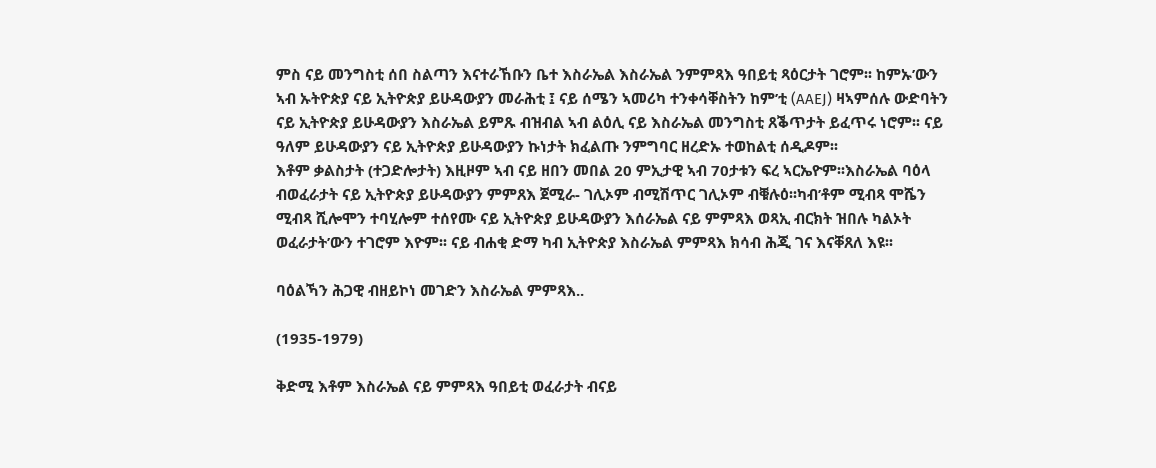ምስ ናይ መንግስቲ ሰበ ስልጣን እናተራኸቡን ቤተ እስራኤል እስራኤል ንምምጻእ ዓበይቲ ጻዕርታት ገሮም፡፡ ከምኡ’ውን ኣብ ኡትዮጵያ ናይ ኢትዮጵያ ይሁዳውያን መራሕቲ ፤ ናይ ሰሜን ኣመሪካ ተንቀሳቐስትን ከም’ቲ (AAEJ) ዛኣምሰሉ ውድባትን ናይ ኢትዮጵያ ይሁዳውያን እስራኤል ይምጹ ብዝብል ኣብ ልዕሊ ናይ እስራኤል መንግስቲ ጸቕጥታት ይፈጥሩ ነሮም፡፡ ናይ ዓለም ይሁዳውያን ናይ ኢትዮጵያ ይሁዳውያን ኩነታት ክፈልጡ ንምግባር ዘረድኡ ተወከልቲ ሰዲዶም፡፡
እቶም ቃልስታት (ተጋድሎታት) እዚዞም ኣብ ናይ ዘበን መበል 20 ምኢታዊ ኣብ 70ታቱን ፍረ ኣርኤዮም፡፡እስራኤል ባዕላ ብወፈራታት ናይ ኢትዮጵያ ይሁዳውያን ምምጸእ ጀሚራ- ገሊኦም ብሚሽጥር ገሊኦም ብቑሉዕ፡፡ካብ’ቶም ሚብጻ ሞሼን ሚብጻ ሺሎሞን ተባሂሎም ተሰየሙ ናይ ኢትዮጵያ ይሁዳውያን እሰራኤል ናይ ምምጻእ ወጻኢ ብርክት ዝበሉ ካልኦት ወፈራታት’ውን ተገሮም እዮም፡፡ ናይ ብሐቂ ድማ ካብ ኢትዮጵያ እስራኤል ምምጻእ ክሳብ ሕጂ ገና እናቐጸለ እዩ፡፡

ባዕልኻን ሕጋዊ ብዘይኮነ መገድን እስራኤል ምምጻእ..

(1935-1979)

ቅድሚ እቶም እስራኤል ናይ ምምጻእ ዓበይቲ ወፈራታት ብናይ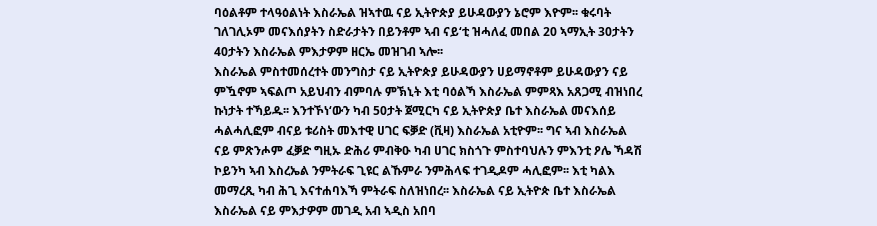ባዕልቶም ተላዓዕልነት እስራኤል ዝኣተዉ ናይ ኢትዮጵያ ይሁዳውያን ኔሮም እዮም፡፡ ቁሩባት ገለገሊኦም መናእሰያትን ስድራታትን በይንቶም ኣብ ናይ‘ቲ ዝሓለፈ መበል 20 ኣማኢት 30ታትን 40ታትን እስራኤል ምእታዎም ዘርኤ መዝገብ ኣሎ፡፡
እስራኤል ምስተመሰረተት መንግስታ ናይ ኢትዮጵያ ይሁዳውያን ሀይማኖቶም ይሁዳውያን ናይ ምዃኖም ኣፍልጦ አይህብን ብምባሉ ምኽኒት እቲ ባዕልኻ እስራኤል ምምጻእ አጸጋሚ ብዝነበረ ኩነታት ተኻይዱ፡፡ እንተኾነ‘ውን ካብ 50ታት ጀሚርካ ናይ ኢትዮጵያ ቤተ እስራኤል መናእሰይ ሓልሓሊፎም ብናይ ቱሪስት መእተዊ ሀገር ፍቓድ (ቪዛ) እስራኤል አቲዮም፡፡ ግና ኣብ እስራኤል ናይ ምጽንሖም ፈቓድ ግዚኡ ድሕሪ ምብቅዑ ካብ ሀገር ክስጎጉ ምስተባህሉን ምእንቲ ዖሌ ኻዳሽ ኮይንካ ኣብ እስረኤል ንምትራፍ ጊዩር ልኹምራ ንምሕላፍ ተገዲዶም ሓሊፎም፡፡ እቲ ካልእ መማረጺ ካብ ሕጊ እናተሐባእኻ ምትራፍ ስለዝነበረ፡፡ እስራኤል ናይ ኢትዮጵ ቤተ እስራኤል እስራኤል ናይ ምእታዎም መገዲ አብ ኣዲስ አበባ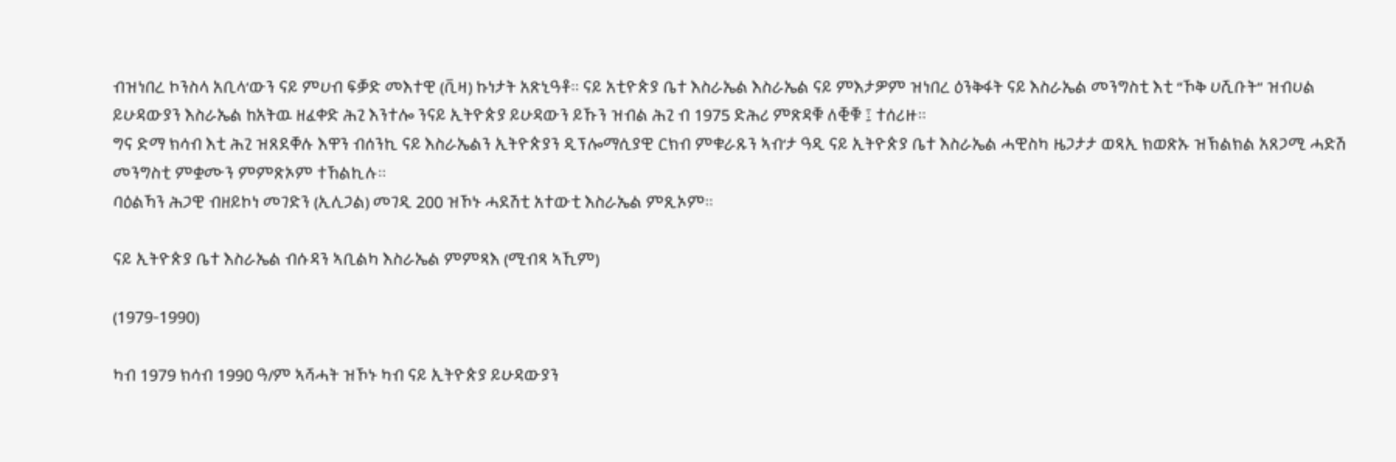ብዝነበረ ኮንስላ አቢላ‘ውን ናይ ምሀብ ፍቓድ መእተዊ (ቪዛ) ኩነታት አጽኒዓቶ፡፡ ናይ አቲዮጵያ ቤተ እስራኤል እስራኤል ናይ ምእታዎም ዝነበረ ዕንቅፋት ናይ እስራኤል መንግስቲ እቲ “ኾቅ ሀሺቡት“ ዝብሀል ይሁዳውያን እስራኤል ከአትዉ ዘፈቀድ ሕጊ እንተሎ ንናይ ኢትዮጵያ ይሁዳውን ይኹን ዝብል ሕጊ ብ 1975 ድሕሪ ምጽዳቑ ለቒቑ ፤ ተሰሪዙ፡፡
ግና ድማ ክሳብ እቲ ሕጊ ዝጸደቐሉ እዋን ብሰንኪ ናይ እስራኤልን ኢትዮጵያን ዲፕሎማሲያዊ ርክብ ምቁራጹን ኣብ‘ታ ዓዲ ናይ ኢትዮጵያ ቤተ እስራኤል ሓዊስካ ዜጋታታ ወጻኢ ክወጽኡ ዝኽልክል አጸጋሚ ሓድሽ መንግስቲ ምቋሙን ምምጽኦም ተኸልኪሉ፡፡
ባዕልኻን ሕጋዊ ብዘይኮነ መገድን (ኢሊጋል) መገዲ 200 ዝኾኑ ሓደሽቲ አተውቲ እስራኤል ምጺኦም፡፡

ናይ ኢትዮጵያ ቤተ እስራኤል ብሱዳን ኣቢልካ እስራኤል ምምጻእ (ሚብጻ ኣኺም)

(1979-1990)

ካብ 1979 ክሳብ 1990 ዓ/ም ኣሻሓት ዝኾኑ ካብ ናይ ኢትዮጵያ ይሁዳውያን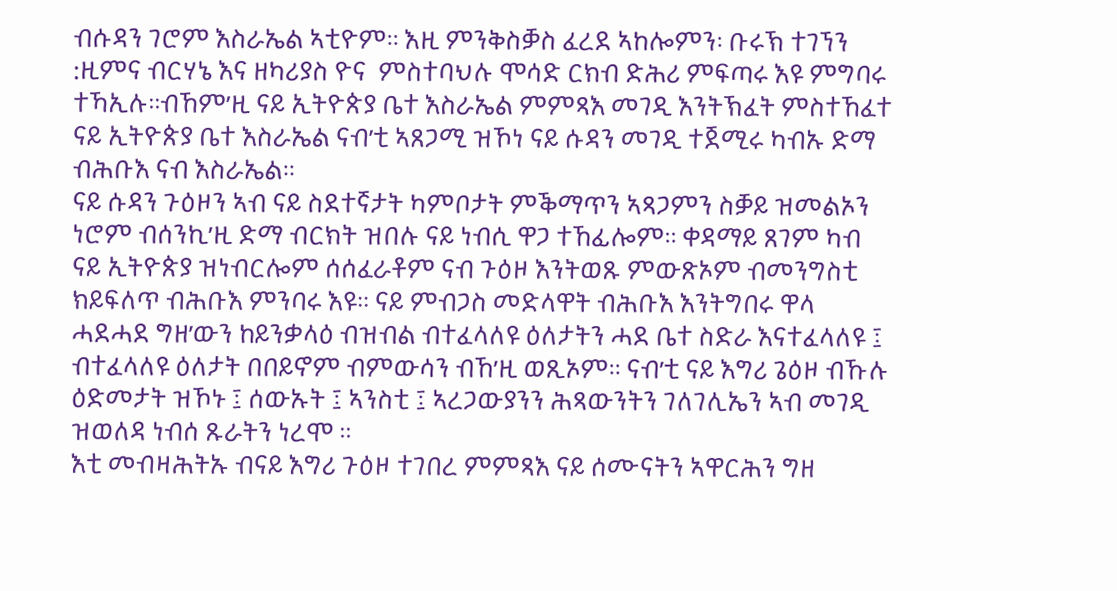ብሱዳን ገሮም እስራኤል ኣቲዮም፡፡ እዚ ምንቅስቓስ ፈረደ ኣከሎምን፡ ቡሩኽ ተገኘን :ዚምና ብርሃኔ እና ዘካሪያስ ዮና  ምስተባህሉ ሞሳድ ርክብ ድሕሪ ምፍጣሩ እዩ ምግባሩ ተኻኢሉ፡፡ብኸም’ዚ ናይ ኢትዮጵያ ቤተ እስራኤል ምምጻእ መገዲ እንትኽፈት ምስተኸፈተ ናይ ኢትዮጵያ ቤተ እስራኤል ናብ’ቲ ኣጸጋሚ ዝኾነ ናይ ሱዳን መገዲ ተጀሚሩ ካብኡ ድማ ብሕቡእ ናብ እስራኤል፡፡
ናይ ሱዳን ጉዕዞን ኣብ ናይ ስደተኛታት ካምቦታት ምቕማጥን ኣጻጋምን ስቓይ ዝመልኦን ነሮም ብሰንኪ’ዚ ድማ ብርክት ዝበሉ ናይ ነብሲ ዋጋ ተኸፊሎም፡፡ ቀዳማይ ጸገም ካብ ናይ ኢትዮጵያ ዝነብርሎም ሰሰፈራቶም ናብ ጉዕዞ እንትወጹ ምውጽኦም ብመንግስቲ ክይፍለጥ ብሕቡእ ምንባሩ እዩ፡፡ ናይ ምብጋስ መድላዋት ብሕቡእ እንትግበሩ ዋላ ሓደሓደ ግዘ’ውን ከይንቃላዕ ብዝብል ብተፈላለዩ ዕለታትን ሓደ ቤተ ስድራ እናተፈላለዩ ፤ ብተፈላለዩ ዕለታት በበይኖም ብምውሳን ብኸ’ዚ ወጺኦም፡፡ ናብ’ቲ ናይ እግሪ ጌዕዞ ብኹሉ ዕድመታት ዝኾኑ ፤ ሰውኡት ፤ ኣንስቲ ፤ ኣረጋውያንን ሕጻውንትን ገለገሊኤን ኣብ መገዲ ዝወለዳ ነብሰ ጹራትን ነረሞ ፡፡
እቲ መብዛሕትኡ ብናይ እግሪ ጉዕዞ ተገበረ ምምጻእ ናይ ሰሙናትን ኣዋርሕን ግዘ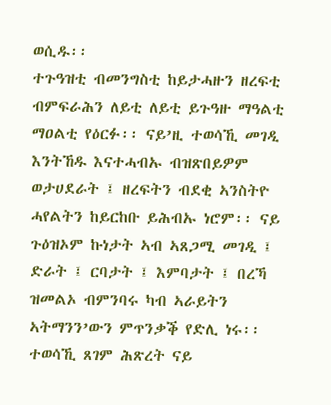ወሲዱ፡፡
ተጉዓዝቲ ብመንግስቲ ከይታሓዙን ዘረፍቲ ብምፍራሕን ለይቲ ለይቲ ይጉዓዙ ማዓልቲ ማዐልቲ የዕርፉ፡፡ ናይ’ዚ ተወሳኺ መገዲ እንትኸዱ እናተሓብኡ ብዝጽበይዎም ወታሀደራት ፤ ዘረፍትን ብደቂ ኣንስትዮ ሓየልትን ከይርከቡ ይሕብኡ ነሮም፡፡ ናይ ጉዕዝኦም ኩነታት ኣብ ኣጸጋሚ መገዲ ፤ ድራት ፤ ርባታት ፤ እምባታት ፤ በረኻ ዝመልኦ ብምንባሩ ካብ ኣራይትን ኣትማንን’ውን ምጥንቃቕ የድሊ ነሩ፡፡ ተወሳኺ ጸገም ሕጽረት ናይ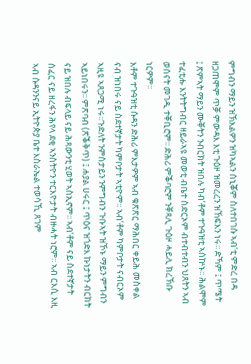ምግብን ማይን ዝኽእልዎን ዝካኣልን ሰኒቖም ስለተበገሱ ኣብ’ቲ ምድረ በዳ ዘጋጠሞም ጥቓ ምውዳእ እቲ ጉዕዞ ዝመረረን ዝኸፍእን ነሩ፡፡ ድኻም ፤ ጥሜት ፤ ጽምኣት ማይን ሙቐትን ንብርክት ዝበሉ ካብ’ቶም ተጉዓዝቲ ኣሰኵኑ፡፡ ሕልሞም ተፈቲሑ እንትትግብር ዘይራኣዩ መወቲ ብቤተ ስድርኦም ብተብተብን ህጸትን ኣብ ወሰናት መገዲ ተቐቢሮም፡፡ ድሕሪ ምቕባሮም ንቐጻሊ ጉዕዞ ሓይሊ ክረኽቡ ነርዎም፡፡
እቶም ተጉዓዝቲ ሱዳን ድሕሪ ምእታዎም ኣብ ቁጽጽር ማሕበር ቀይሕ መስቀል ናብ ዝነበሩ ናይ ስደተኛታት ካምቦታት ኣቲዮም፡፡ ኣብ’ቶም ካምቦታት ናብርኦም ኣዚዩ ኣጸጋሚ ነሩ፡፡ጉድለት ንምስታይን ንምግብን ጉቡኣት ዝኾኑ ማይን ምግብን ኣይነበሩን፡፡ ምጽባብ (ጽቕቅጥ) ፤ ሐያል ሀሩር ፤ ጥዕና ዝጎድእ ኩነታትን ብርክት ናይ ዝበሉ ብፍላይ ናይ ሕጻውንቲ ሂወት ኣስኢኖም፡፡ ኣብ’ቶም ናይ ስደተኛታት ሰፈር ናይ ዘረፋን ሕየላ ደቂ ኣንስትዮን ተርእዮታት ብዙሓት ነሮም፡፡ ኣብ ርእሲ እዚ ኣብ ሱዳንንናይ ኢትዮጵያ ቤተ እስራኤል ተወሳኺ ጸገም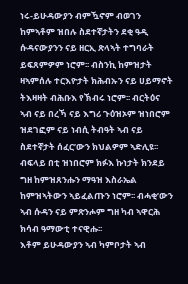ነሩ-ይሁዳውያን ብምዃኖም ብወገን ከምኣቶም ዝበሉ ስደተኛታትን ደቂ ዓዲ ሱዳናውያንን ናይ ዘርኢ ጽላኣት ተግባራት ይፍጸምዎም ነሮም፡፡ ብስንኪ ከምዝታት ዛኣምሰሉ ተርእዮታት ክሕብኡን ናይ ሀይማኖት ትእዛዛት ብሕቡእ የኽብሩ ነሮም፡፡ ብርትዕና ኣብ ናይ በረኻ ናይ እግሪ ጉዕዝኦም ዝነበሮም ዝደገፎም ናይ ነብሲ ትብዓት ኣብ ናይ ስደተኛታት ሰፈር’ውን ክህልዎም ኣድሊዩ፡፡ ብፍላይ በቲ ዝነበሮም ክፉእ ኩነታት ክንደይ ግዘ ከምዝጸንሑን ማዓዝ እስራኤል ከምዝኣትውን ኣይፈልጡን ነሮም፡፡ ብሓቂ’ውን ኣብ ሱዳን ናይ ምጽንሖም ግዘ ካብ ኣዋርሕ ክሳብ ዓማውቲ ተናዊሑ፡፡
እቶም ይሁዳውያን ኣብ ካምቦታት ኣብ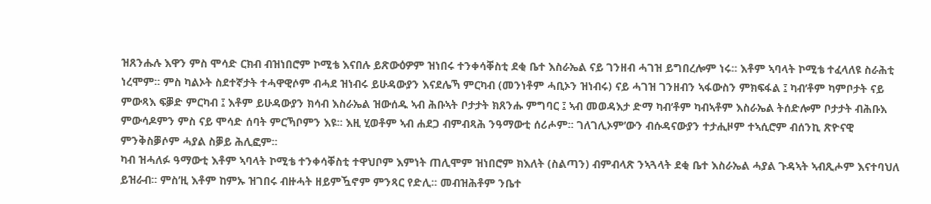ዝጸንሑሉ እዋን ምስ ሞሳድ ርክብ ብዝነበሮም ኮሚቴ እናበሉ ይጽውዕዎም ዝነበሩ ተንቀሳቐስቲ ደቂ ቤተ እስራኤል ናይ ገንዘብ ሓገዝ ይግበረሎም ነሩ፡፡ እቶም ኣባላት ኮሚቴ ተፈላለዩ ስራሕቲ ነረሞም፡፡ ምስ ካልኦት ስደተኛታት ተሓዋዊሶም ብሓደ ዝነብሩ ይሁዳውያን እናደሌኻ ምርካብ (መንነቶም ሓቢኦን ዝነብሩ) ናይ ሓገዝ ገንዘብን ኣፋውስን ምክፍፋል ፤ ካብ’ቶም ካምቦታት ናይ ምውጻእ ፍቓድ ምርካብ ፤ እቶም ይሁዳውያን ክሳብ እስራኤል ዝውሰዱ ኣብ ሕቡኣት ቦታታት ክጸንሑ ምግባር ፤ ኣብ መወዳእታ ድማ ካብ’ቶም ካብኣቶም እስራኤል ትሰድሎም ቦታታት ብሕቡእ ምውሳዶምን ምስ ናይ ሞሳድ ሰባት ምርኻቦምን እዩ፡፡ እዚ ሂወቶም ኣብ ሐደጋ ብምብጻሕ ንዓማውቲ ሰሪሖም፡፡ ገለገሊኦም’ውን ብሱዳናውያን ተታሒዞም ተኣሲሮም ብሰንኪ ጽዮናዊ ምንቅስቓሶም ሓያል ስቓይ ሕሊፎም፡፡
ካብ ዝሓለፉ ዓማውቲ እቶም ኣባላት ኮሚቴ ተንቀሳቐስቲ ተዋህቦም እምነት ጠሊሞም ዝነበሮም ክእለት (ስልጣን) ብምብላጽ ንኣጓላት ደቂ ቤተ እስራኤል ሓያል ጉዳኣት ኣብጺሖም እናተባህለ ይዝራብ፡፡ ምስ’ዚ እቶም ከምኡ ዝገበሩ ብዙሓት ዘይምዃኖም ምንጻር የድሊ፡፡ መብዝሕቶም ንቤተ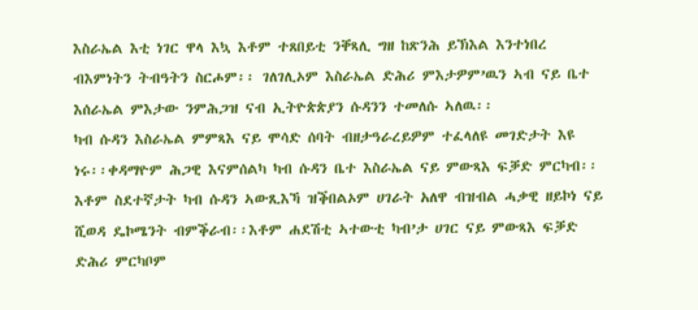እስራኤል እቲ ነገር ዋላ እኳ እቶም ተጸበይቲ ንቐጻሊ ግዘ ከጽንሕ ይኽእል እንተነበረ ብእምነትን ትብዓትን ስርሖም፡፡ ገለገሊኦም እስራኤል ድሕሪ ምእታዎም’ዉን ኣብ ናይ ቤተ እሰራኤል ምእታው ንምሕጋዝ ናብ ኢትዮጵጵያን ሱዳንን ተመለሱ ኣለዉ፡፡
ካብ ሱዳን እስራኤል ምምጻእ ናይ ሞሳድ ሰባት ብዘታዓራረይዎም ተፈላለዩ መገድታት እዩ ነሩ፡፡ቀዳማዮም ሕጋዊ እናምሰልካ ካብ ሱዳን ቤተ እስራኤል ናይ ምውጻእ ፍቓድ ምርካብ፡፡ እቶም ስደተኛታት ካብ ሱዳን ኣውጺእኻ ዝቕበልኦም ሀገራት አለዋ ብዝብል ሓቃዊ ዘይኮነ ናይ ሺወዳ ዴኮሜንት ብምቕራብ፡፡እቶም ሐደሽቲ ኣተውቲ ካብ’ታ ሀገር ናይ ምውጻእ ፍቓድ ድሕሪ ምርካቦም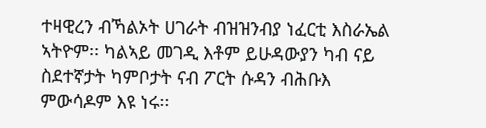ተዛዊረን ብኻልኦት ሀገራት ብዝዝንብያ ነፈርቲ እስራኤል ኣትዮም፡፡ ካልኣይ መገዲ እቶም ይሁዳውያን ካብ ናይ ስደተኛታት ካምቦታት ናብ ፖርት ሱዳን ብሕቡእ ምውሳዶም እዩ ነሩ፡፡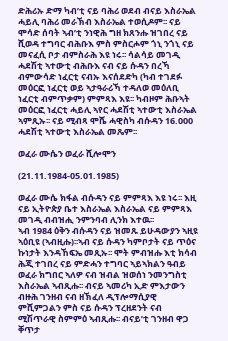ድሕሪኡ ድማ ካብ’ቲ ናይ ባሕሪ ወደብ ብናይ እስራኤል ሓይሊ ባሕሪ መራኽብ እስራኤል ተወሲዶም፡፡ ናይ ሞሳድ ሰባት ኣብ’ቲ ንነዊሕ ግዘ ክጸንሑ ዝገበረ ናይ ሺወዳ ተግባር ብሕቡእ ምስ ምስርሖም ጎኒ ንጎኒ ናይ መናፈሲ ቦታ ብምስራሕ እዩ ነሩ፡፡ ሳልሳይ መገዲ ሓደሽቲ ኣተውቲ ብሕቡእ ናብ ናይ ሱዳን በረኻ ብምውሳድ ነፈርቲ ናብኡ እናሰደድካ (ካብ ተገደፉ መዕርፎ ነፈርቲ ወይ ኣታዓራሪኻ ተዳለወ መዕለቢ ነፈርቲ ብምጥቃም) ምምጻእ እዩ፡፡ ካብዞም ሕቡኣት መዕርፎ ነፈርቲ ሓይሊ ኣየር ሓደሽቲ ኣተውቲ እስራኤል ኣምጺኡ፡፡ ናይ ሚብጻ ሞሼ ሓዊስካ ብሱዳን 16.000 ሓደሽቲ ኣተውቲ እስራኤል መጼም፡፡

ወፈራ ሙሴን ወፈራ ሺሎሞን

(21.11.1984-05.01.1985)

ወፈራ ሙሴ ክፋል ብሱዳን ናይ ምምጻእ እዩ ነሩ፡፡ እዚ ናይ ኢትዮጵያ ቤተ እስራኤል እስራኤል ናይ ምምጻእ መገዲ ብብዝሒ ንምንባብ ሊንክ እተዉ፡፡
ኣብ 1984 ዕቅን ብሱዳን ናይ ዝመጹ ይሁዳውያን ኣዚዩ ኣዕቢዩ (ኣብዚሑ)፡፡ኣብ ናይ ሱዳን ካምቦታት ናይ ጥዕና ኩነታት እንዳኸፍኤ መጺኡ፡፡ ሞት ምብዝሑ እቲ ክሳብ ሕጂ ተገበረ ናይ ምድሓን ተግባር ኣይኣክልን ዓብይ ወፈራ ክግበር ኣለዎ ናብ ዝብል ዝወሰነ ንመንግስቲ እስራኤል ኣብጺሑ፡፡ ብናይ ኣመሪካ ኢድ ምእታውን ብዙሕ ገንዘብ ናብ ዘኽፈለ ዲፕሎማሲያዊ ምሺምጋልን ምስ ናይ ሱዳን ፕረዘደንት ናብ ሚሽጥራዊ ስምምዕ ኣብጺሑ፡፡ ብናይ’ቲ ገንዘብ ዋጋ ቐጥታ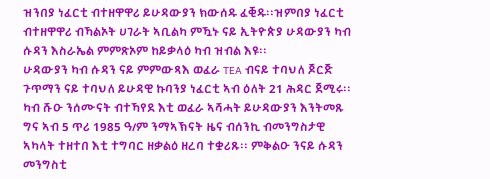ዝንበያ ነፈርቲ ብተዘዋዋሪ ይሁዳውያን ክውሰዱ ፈቒዱ፡፡ዝምበያ ነፈርቲ ብተዘዋዋሪ ብኻልኦት ሀገራት ኣቢልካ ምዃኑ ናይ ኢትዮጵያ ሁዳውያን ካብ ሱዳን እስራኤል ምምጽኦም ከይቃላዕ ካብ ዝብል እዩ፡፡
ሁዳውያን ካብ ሱዳን ናይ ምምውጻእ ወፈራ TEA ብናይ ተባህለ ጆርጅ ጉጥማን ናይ ተባህለ ይሁዳዊ ኩባንያ ነፈርቲ ኣብ ዕለት 21 ሕዳር ጀሚሩ፡፡ ካብ ሹዑ ንሰሙናት ብተኻየደ እቲ ወፈራ ኣሻሓት ይሁዳውያን እንትመጹ ግና ኣብ 5 ጥሪ 1985 ዓ/ም ንማኣኽናት ዜና ብሰንኪ ብመንግስታዊ ኣካላት ተዘተበ እቲ ተግባር ዘቃልዕ ዘረባ ተቋሪጹ፡፡ ምቅልዑ ንናይ ሱዳን መንግስቲ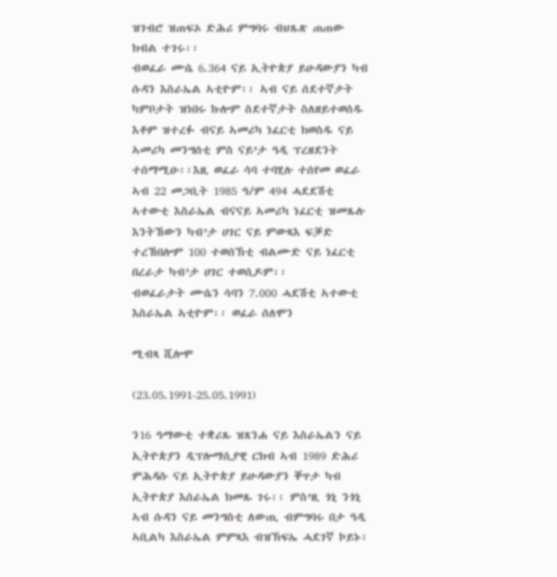ዝገብሮ ዝጠፍኦ ድሕሪ ምግባሩ ብህጹጽ ጠጠው ክብል ተገሩ፡፡
ብወፈራ ሙሴ 6.364 ናይ ኢትዮጵያ ይሁዳውያን ካብ ሱዳን እስራኤል ኣቲዮም፡፡ ኣብ ናይ ሰደተኛታት ካምቦታት ዝነበሩ ኩሎም ስደተኛታት ስለዘይተወሰዱ እቶም ዝተረፉ ብናይ ኣመሪካ ነፈርቲ ክወስዱ ናይ ኣመሪካ መንግሰቲ ምስ ናይ’ታ ዓዲ ፕረዘደንት ተሰማሚዑ፡፡እዚ ወፈራ ሳባ ተባሂሉ ተሰየመ ወፈራ ኣብ 22 መጋቢት 1985 ዓ/ም 494 ሓደደሽቲ ኣተውቲ እስራኤል ብናናይ ኣመሪካ ነፈርቲ ዝመጹሉ እንትኸውን ካብ’ታ ሀገር ናይ ምውጻእ ፍቓድ ተረኸበሎም 100 ተወሰኽቲ ብልሙድ ናይ ነፈርቲ በረራታ ካብ’ታ ሀገር ተወሲዶም፡፡
ብወፈራታት ሙሴን ሳባን 7.000 ሓደሽቲ ኣተውቲ እስራኤል ኣቲዮም፡፡ ወፈራ ሰለሞን

ሚብጻ ሺሎሞ

(23.05.1991-25.05.1991)

ን16 ዓማውቲ ተቋሪጹ ዝጸንሐ ናይ እስራኤልን ናይ ኢትዮጵያን ዲፕሎማሲያዊ ርክብ ኣብ 1989 ድሕሪ ምሕዳሱ ናይ ኢትዮጵያ ይሁዳውያን ቐጥታ ካብ ኢትዮጵያ እሰራኤል ክመጹ ገሩ፡፡ ምስ’ዚ ጎኒ ንጎኒ ኣብ ሱዳን ናይ መንግስቲ ለውጢ ብምግባሩ በታ ዓዲ ኣቢልካ እስራኤል ምምጻእ ብዝኽፍኤ ሓደገኛ ኮይኑ፡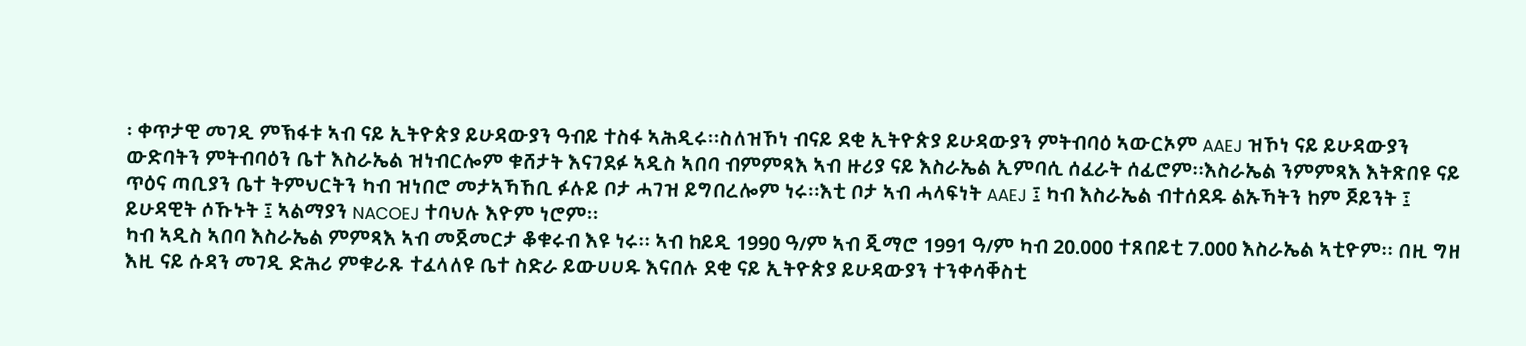፡ ቀጥታዊ መገዲ ምኽፋቱ ኣብ ናይ ኢትዮጵያ ይሁዳውያን ዓብይ ተስፋ ኣሕዲሩ፡፡ስለዝኾነ ብናይ ደቂ ኢትዮጵያ ይሁዳውያን ምትብባዕ ኣውርኦም AAEJ ዝኾነ ናይ ይሁዳውያን ውድባትን ምትብባዕን ቤተ እስራኤል ዝነብርሎም ቁሸታት እናገደፉ ኣዲስ ኣበባ ብምምጻእ ኣብ ዙሪያ ናይ እስራኤል ኢምባሲ ሰፈራት ሰፊሮም፡፡እስራኤል ንምምጻእ እትጽበዩ ናይ ጥዕና ጣቢያን ቤተ ትምህርትን ካብ ዝነበሮ መታኣኻኸቢ ፉሉይ ቦታ ሓገዝ ይግበረሎም ነሩ፡፡እቲ ቦታ ኣብ ሓላፍነት AAEJ ፤ ካብ እስራኤል ብተሰደዱ ልኡኻትን ከም ጆይንት ፤ ይሁዳዊት ሶኹኑት ፤ ኣልማያን NACOEJ ተባህሉ እዮም ነሮም፡፡
ካብ ኣዲስ ኣበባ እስራኤል ምምጻእ ኣብ መጀመርታ ቆቁሩብ እዩ ነሩ፡፡ ኣብ ከይዲ 1990 ዓ/ም ኣብ ጂማሮ 1991 ዓ/ም ካብ 20.000 ተጸበይቲ 7.000 እስራኤል ኣቲዮም፡፡ በዚ ግዘ እዚ ናይ ሱዳን መገዲ ድሕሪ ምቁራጹ ተፈላለዩ ቤተ ስድራ ይውሀሀዱ እናበሉ ደቂ ናይ ኢትዮጵያ ይሁዳውያን ተንቀሳቐስቲ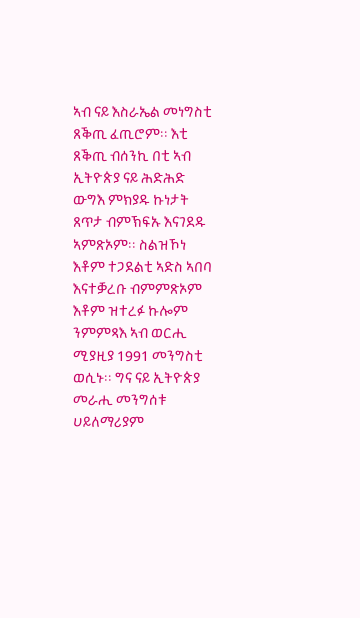ኣብ ናይ እስራኤል መነግስቲ ጸቕጢ ፈጢሮም፡፡ እቲ ጸቕጢ ብሰንኪ በቲ ኣብ ኢትዮጵያ ናይ ሕድሕድ ውግእ ምክያዱ ኩነታት ጸጥታ ብምኽፍኡ እናገደዱ ኣምጽኦም፡፡ ስልዝኾነ እቶም ተጋደልቲ ኣድስ ኣበባ እናተቓረቡ ብምምጽኦም እቶም ዝተረፉ ኩሎም ንምምጻእ ኣብ ወርሒ ሚያዚያ 1991 መንግስቲ ወሲኑ፡፡ ግና ናይ ኢትዮጵያ መራሒ መንግሰቱ ሀይለማሪያም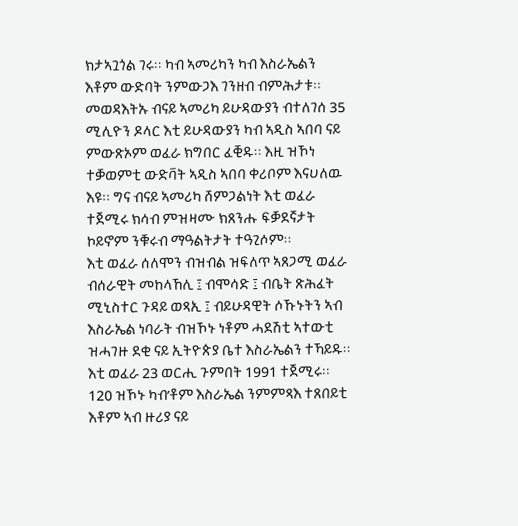ክታኣጓጎል ገሩ፡፡ ካብ ኣመሪካን ካብ እስራኤልን እቶም ውድባት ንምውጋእ ገንዘብ ብምሕታቱ፡፡ መወዳእትኡ ብናይ ኣመሪካ ይሁዳውያን ብተለገሰ 35 ሚሊዮን ዶላር እቲ ይሁዳውያን ካብ ኣዲስ ኣበባ ናይ ምውጽኦም ወፈራ ክግበር ፈቒዱ፡፡ እዚ ዝኾነ ተቓወምቲ ውድቫት ኣዲስ ኣበባ ቀሪቦም እናሀለዉ እዩ፡፡ ግና ብናይ ኣመሪካ ሸምጋልነት እቲ ወፈራ ተጀሚሩ ክሳብ ምዝዛሙ ክጸንሑ ፍቓደኛታት ኮይኖም ንቑሩብ ማዓልትታት ተዓጊሶም፡፡
እቲ ወፈራ ሰለሞን ብዝብል ዝፍለጥ ኣጸጋሚ ወፈራ ብሰራዊት መከላኸሊ ፤ ብሞሳድ ፤ ብቤት ጽሕፈት ሚኒስተር ጉዳይ ወጻኢ ፤ ብይሁዳዊት ሶኹኑትን ኣብ እስራኤል ነባራት ብዝኾኑ ነቶም ሓደሽቲ ኣተውቲ ዝሓገዙ ደቂ ናይ ኢትዮጵያ ቤተ እስራኤልን ተኻይዱ፡፡ እቲ ወፈራ 23 ወርሒ ጉምበት 1991 ተጀሚሩ፡፡
120 ዝኾኑ ካብ’ቶም እስራኤል ንምምጻእ ተጸበይቲ እቶም ኣብ ዙሪያ ናይ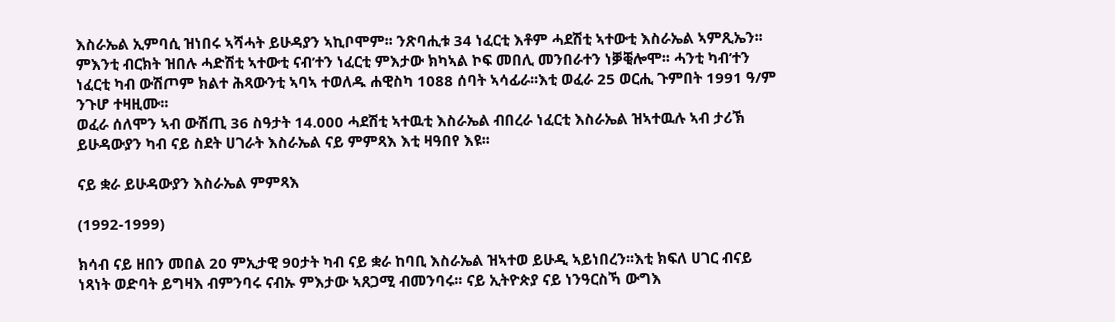እስራኤል ኢምባሲ ዝነበሩ ኣሻሓት ይሁዳያን ኣኪቦሞም፡፡ ንጽባሒቱ 34 ነፈርቲ እቶም ሓደሽቲ ኣተውቲ እስራኤል ኣምጺኤን፡፡ ምእንቲ ብርክት ዝበሉ ሓድሽቲ ኣተውቲ ናብ’ተን ነፈርቲ ምእታው ክካኣል ኮፍ መበሊ መንበራተን ነቓቒሎሞ፡፡ ሓንቲ ካብ’ተን ነፈርቲ ካብ ውሽጦም ክልተ ሕጻውንቲ ኣባኣ ተወለዱ ሐዊስካ 1088 ሰባት ኣሳፊራ፡፡እቲ ወፈራ 25 ወርሒ ጉምበት 1991 ዓ/ም ንጉሆ ተዛዚሙ፡፡
ወፈራ ሰለሞን ኣብ ውሽጢ 36 ስዓታት 14.000 ሓደሽቲ ኣተዉቲ እስራኤል ብበረራ ነፈርቲ እስራኤል ዝኣተዉሉ ኣብ ታሪኽ ይሁዳውያን ካብ ናይ ስደት ሀገራት እስራኤል ናይ ምምጻእ እቲ ዛዓበየ እዩ፡፡

ናይ ቋራ ይሁዳውያን እስራኤል ምምጻእ

(1992-1999)

ክሳብ ናይ ዘበን መበል 20 ምኢታዊ 90ታት ካብ ናይ ቋራ ከባቢ እስራኤል ዝኣተወ ይሁዲ ኣይነበረን፡፡እቲ ክፍለ ሀገር ብናይ ነጻነት ወድባት ይግዛእ ብምንባሩ ናብኡ ምእታው ኣጸጋሚ ብመንባሩ፡፡ ናይ ኢትዮጵያ ናይ ነንዓርስኻ ውግእ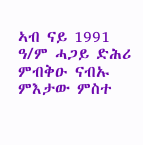ኣብ ናይ 1991 ዓ/ም ሓጋይ ድሕሪ ምብቅዑ ናብኡ ምእታው ምስተ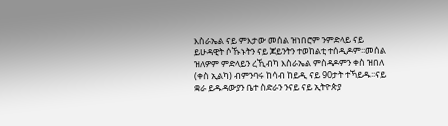እስራኤል ናይ ምእታው መሰል ዝነበሮም ንምድላይ ናይ ይሁዳዊት ሶኹኑትን ናይ ጆይንትን ተወከልቲ ተሰዲዶም፡፡መሰል ዝለዎም ምድላይን ረኺብካ እስራኤል ምስዳዶምን ቀስ ዝበለ (ቀስ ኢልካ) ብምንባሩ ከሳብ ከይዲ ናይ 90ታት ተኻይዱ፡፡ናይ ቋራ ይዱዳውያን ቤተ ስድራን ንናይ ናይ ኢትዮጵያ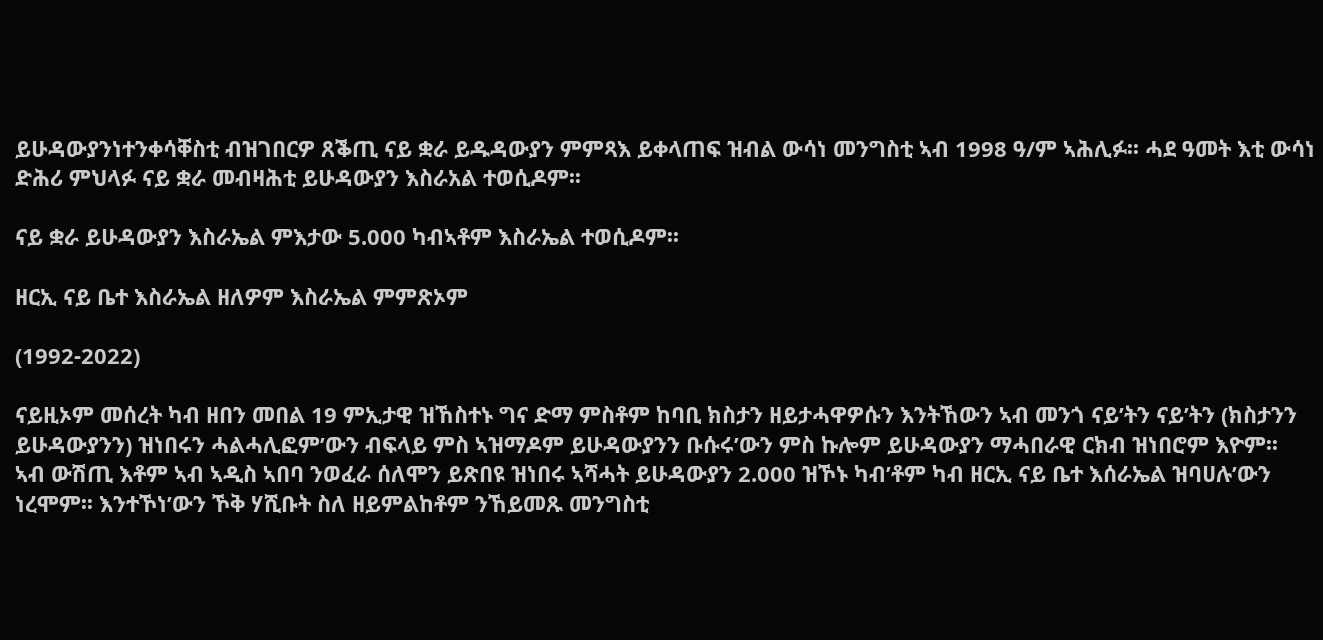ይሁዳውያንነተንቀሳቐስቲ ብዝገበርዎ ጸቕጢ ናይ ቋራ ይዱዳውያን ምምጻእ ይቀላጠፍ ዝብል ውሳነ መንግስቲ ኣብ 1998 ዓ/ም ኣሕሊፉ፡፡ ሓደ ዓመት እቲ ውሳነ ድሕሪ ምህላፉ ናይ ቋራ መብዛሕቲ ይሁዳውያን እስራአል ተወሲዶም፡፡

ናይ ቋራ ይሁዳውያን እስራኤል ምእታው 5.000 ካብኣቶም እስራኤል ተወሲዶም፡፡

ዘርኢ ናይ ቤተ እስራኤል ዘለዎም እስራኤል ምምጽኦም

(1992-2022)

ናይዚኦም መሰረት ካብ ዘበን መበል 19 ምኢታዊ ዝኸስተኑ ግና ድማ ምስቶም ከባቢ ክስታን ዘይታሓዋዎሱን እንትኸውን ኣብ መንጎ ናይ’ትን ናይ’ትን (ክስታንን ይሁዳውያንን) ዝነበሩን ሓልሓሊፎም’ውን ብፍላይ ምስ ኣዝማዶም ይሁዳውያንን ቡሱሩ’ውን ምስ ኩሎም ይሁዳውያን ማሓበራዊ ርክብ ዝነበሮም እዮም፡፡
ኣብ ውሽጢ እቶም ኣብ ኣዲስ ኣበባ ንወፈራ ሰለሞን ይጽበዩ ዝነበሩ ኣሻሓት ይሁዳውያን 2.000 ዝኾኑ ካብ’ቶም ካብ ዘርኢ ናይ ቤተ እሰራኤል ዝባሀሉ’ውን ነረሞም፡፡ እንተኾነ’ውን ኾቅ ሃሺቡት ስለ ዘይምልከቶም ንኸይመጹ መንግስቲ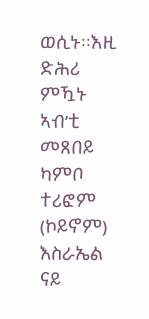ወሲኑ፡፡እዚ ድሕሪ ምዃኑ ኣብ’ቲ መጸበይ ካምቦ ተሪፎም (ኮይኖም) እስራኤል ናይ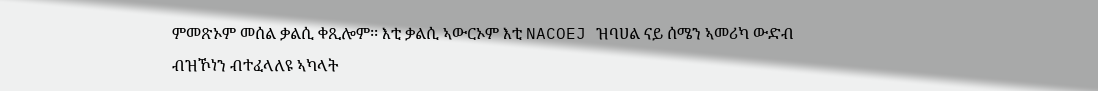ምመጽኦም መሰል ቃልሲ ቀጺሎም፡፡ እቲ ቃልሲ ኣውርኦም እቲ NACOEJ ዝባሀል ናይ ሰሜን ኣመሪካ ውድብ ብዝኾነን ብተፈላለዩ ኣካላት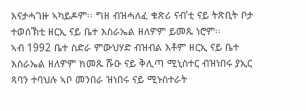እናታሓገዙ ኣካይዶም፡፡ ግዘ ብዝሓለፈ ቁጽሪ ናብ’ቲ ናይ ትጽቢት ቦታ ተወሰኽቲ ዘርኢ ናይ ቤተ እስራኤል ዘለዎም ይመጹ ነሮም፡፡
ኣብ 1992 ቤተ ስድራ ምውህሃድ ብዝብል እቶም ዘርኢ ናይ ቤተ እስራኤል ዘለዎም ክመጹ ሹዑ ናይ ቅሊጣ ሚኒስተር ብዝነበሩ ያኢር ጻባን ተባህሉ ኣቦ መንበራ ዝነበሩ ናይ ሚኑስተራት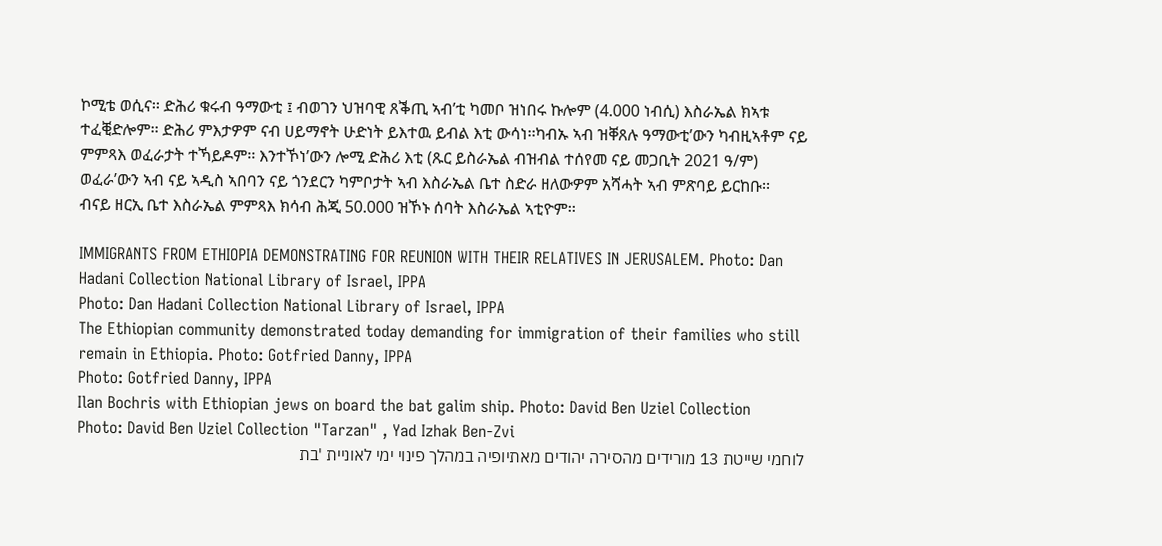ኮሚቴ ወሲና፡፡ ድሕሪ ቁሩብ ዓማውቲ ፤ ብወገን ህዝባዊ ጸቕጢ ኣብ’ቲ ካመቦ ዝነበሩ ኩሎም (4.000 ነብሲ) እስራኤል ክኣቱ ተፈቒድሎም፡፡ ድሕሪ ምእታዎም ናብ ሀይማኖት ሁድነት ይእተዉ ይብል እቲ ውሳነ፡፡ካብኡ ኣብ ዝቐጸሉ ዓማውቲ’ውን ካብዚኣቶም ናይ ምምጻእ ወፈራታት ተኻይዶም፡፡ እንተኾነ’ውን ሎሚ ድሕሪ እቲ (ጹር ይስራኤል ብዝብል ተሰየመ ናይ መጋቢት 2021 ዓ/ም) ወፈራ’ውን ኣብ ናይ ኣዲስ ኣበባን ናይ ጎንደርን ካምቦታት ኣብ እስራኤል ቤተ ስድራ ዘለውዎም አሻሓት ኣብ ምጽባይ ይርከቡ፡፡
ብናይ ዘርኢ ቤተ እስራኤል ምምጻእ ክሳብ ሕጂ 50.000 ዝኾኑ ሰባት እስራኤል ኣቲዮም፡፡

IMMIGRANTS FROM ETHIOPIA DEMONSTRATING FOR REUNION WITH THEIR RELATIVES IN JERUSALEM. Photo: Dan Hadani Collection National Library of Israel, IPPA
Photo: Dan Hadani Collection National Library of Israel, IPPA
The Ethiopian community demonstrated today demanding for immigration of their families who still remain in Ethiopia. Photo: Gotfried Danny, IPPA
Photo: Gotfried Danny, IPPA
Ilan Bochris with Ethiopian jews on board the bat galim ship. Photo: David Ben Uziel Collection
Photo: David Ben Uziel Collection "Tarzan" , Yad Izhak Ben-Zvi
לוחמי שייטת 13 מורידים מהסירה יהודים מאתיופיה במהלך פינוי ימי לאוניית 'בת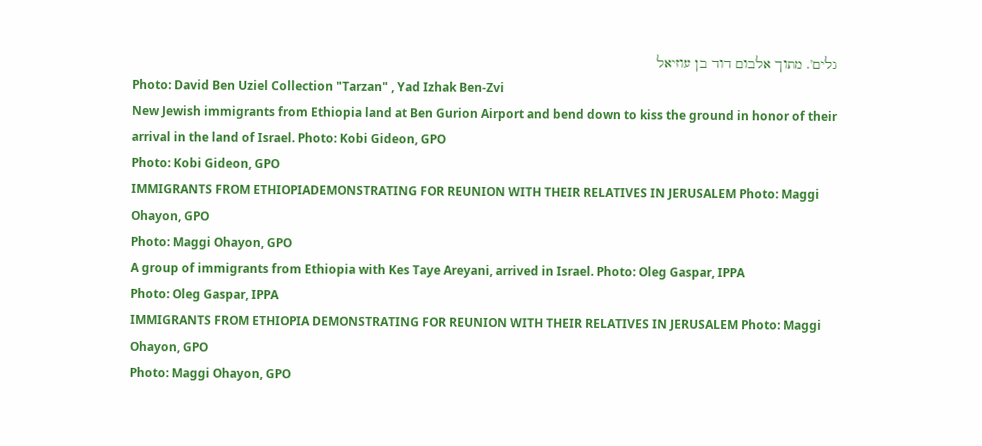גלים'. מתוך אלבום דוד בן עוזיאל
Photo: David Ben Uziel Collection "Tarzan" , Yad Izhak Ben-Zvi
New Jewish immigrants from Ethiopia land at Ben Gurion Airport and bend down to kiss the ground in honor of their arrival in the land of Israel. Photo: Kobi Gideon, GPO
Photo: Kobi Gideon, GPO
IMMIGRANTS FROM ETHIOPIADEMONSTRATING FOR REUNION WITH THEIR RELATIVES IN JERUSALEM Photo: Maggi Ohayon, GPO
Photo: Maggi Ohayon, GPO
A group of immigrants from Ethiopia with Kes Taye Areyani, arrived in Israel. Photo: Oleg Gaspar, IPPA
Photo: Oleg Gaspar, IPPA
IMMIGRANTS FROM ETHIOPIA DEMONSTRATING FOR REUNION WITH THEIR RELATIVES IN JERUSALEM Photo: Maggi Ohayon, GPO
Photo: Maggi Ohayon, GPO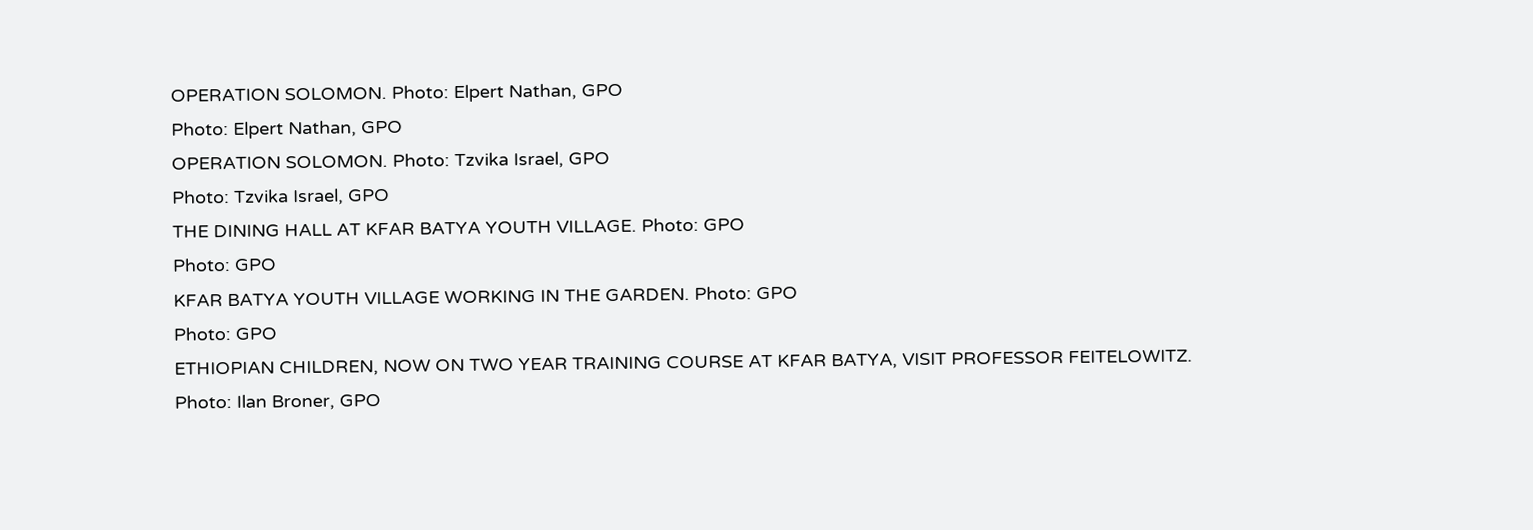OPERATION SOLOMON. Photo: Elpert Nathan, GPO
Photo: Elpert Nathan, GPO
OPERATION SOLOMON. Photo: Tzvika Israel, GPO
Photo: Tzvika Israel, GPO
THE DINING HALL AT KFAR BATYA YOUTH VILLAGE. Photo: GPO
Photo: GPO
KFAR BATYA YOUTH VILLAGE WORKING IN THE GARDEN. Photo: GPO
Photo: GPO
ETHIOPIAN CHILDREN, NOW ON TWO YEAR TRAINING COURSE AT KFAR BATYA, VISIT PROFESSOR FEITELOWITZ. Photo: Ilan Broner, GPO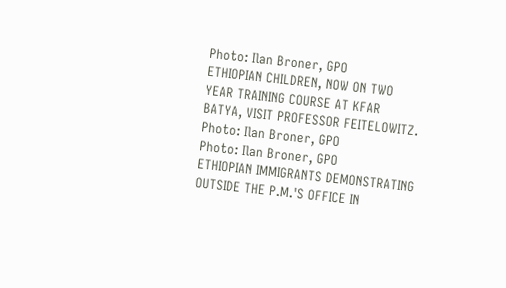Photo: Ilan Broner, GPO
ETHIOPIAN CHILDREN, NOW ON TWO YEAR TRAINING COURSE AT KFAR BATYA, VISIT PROFESSOR FEITELOWITZ. Photo: Ilan Broner, GPO
Photo: Ilan Broner, GPO
ETHIOPIAN IMMIGRANTS DEMONSTRATING OUTSIDE THE P.M.'S OFFICE IN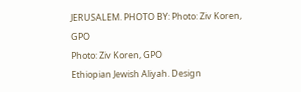JERUSALEM. PHOTO BY: Photo: Ziv Koren, GPO
Photo: Ziv Koren, GPO
Ethiopian Jewish Aliyah. Design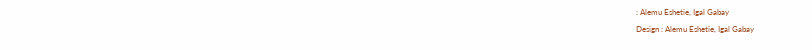: Alemu Eshetie, Igal Gabay
Design : Alemu Eshetie, Igal Gabay